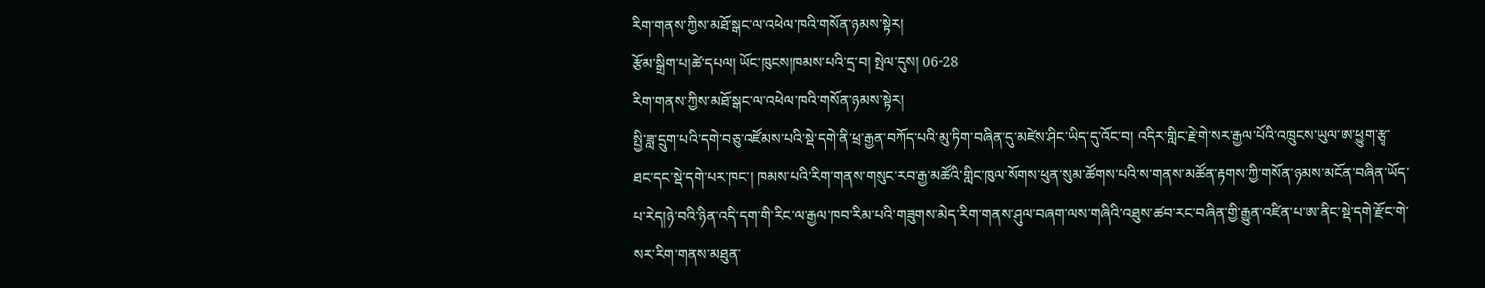རིག་གནས་ཀྱིས་མཐོ་སྒང་ལ་འཕེལ་ཁའི་གསོན་ཉམས་སྟེར།
རྩོམ་སྒྲིག་པ།ཚེ་དཔལ། ཡོང་ཁུངས།ཁམས་པའི་དྲ་བ། སྤེལ་དུས། 06-28
རིག་གནས་ཀྱིས་མཐོ་སྒང་ལ་འཕེལ་ཁའི་གསོན་ཉམས་སྟེར།
སྤྱི་ཟླ་དྲུག་པའི་དགེ་བཅུ་འཛོམས་པའི་སྡེ་དགེ་ནི་ཕྲ་རྒྱན་བཀོད་པའི་མུ་ཏིག་བཞིན་དུ་མཛེས་ཤིང་ཡིད་དུ་འོང་བ། འདིར་གླིང་རྗེ་གེ་སར་རྒྱལ་པོའི་འཁྲུངས་ཡུལ་ཨ་ཕྱུག་རྩྭ་ཐང་དང་སྡེ་དགེ་པར་ཁང་། ཁམས་པའི་རིག་གནས་གསུང་རབ་རྒྱ་མཚོའི་གླིང་ཁུལ་སོགས་ཕུན་སུམ་ཚོགས་པའི་ས་གནས་མཚོན་རྟགས་ཀྱི་གསོན་ཉམས་མངོན་བཞིན་ཡོད་པ་རེད།ཉེ་བའི་ཉིན་འདི་དག་གི་རིང་ལ་རྒྱལ་ཁབ་རིམ་པའི་གཟུགས་མེད་རིག་གནས་ཤུལ་བཞག་ལས་གཞིའི་འཐུས་ཚབ་རང་བཞིན་གྱི་རྒྱུན་འཛིན་པ་ཨ་ནིང་སྡེ་དགེ་རྫོང་གེ་སར་རིག་གནས་མཐུན་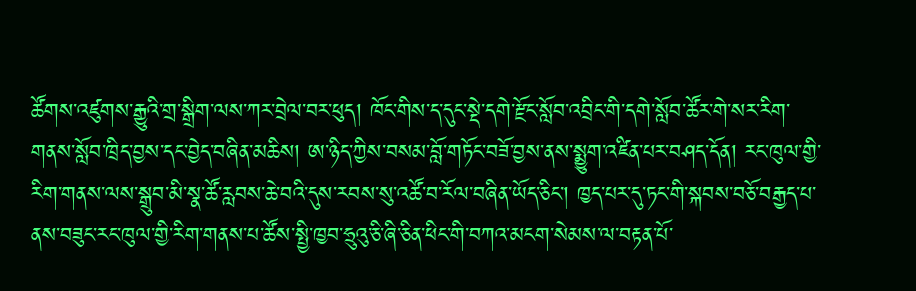ཚོགས་འཛུགས་རྒྱུའི་གྲ་སྒྲིག་ལས་ཀར་བྲེལ་བར་ཕུད། ཁོང་གིས་ད་དུང་སྡེ་དགེ་རྫོང་སློབ་འབྲིང་གི་དགེ་སློབ་ཚོར་གེ་སར་རིག་གནས་སློབ་ཁྲིད་བྱས་དང་བྱེད་བཞིན་མཆིས། ཨ་ཉིད་ཀྱིས་བསམ་བློ་གཏོང་བཟོ་བྱས་ནས་སྨྱུག་འཛིན་པར་བཤད་དོན། རང་ཁུལ་གྱི་རིག་གནས་ལས་སྒྲུབ་མི་སྣ་ཚོ་རླབས་ཆེ་བའི་དུས་རབས་སུ་འཚོ་བ་རོལ་བཞིན་ཡོད་ཅིང་། ཁྱད་པར་དུ་ཏང་གི་སྐབས་བཅོ་བརྒྱད་པ་ནས་བཟུང་རང་ཁུལ་གྱི་རིག་གནས་པ་ཚོས་སྤྱི་ཁྱབ་ཧྲུའུ་ཅི་ཞི་ཅིན་ཕིང་གི་བཀའ་མངག་སེམས་ལ་བརྟན་པོ་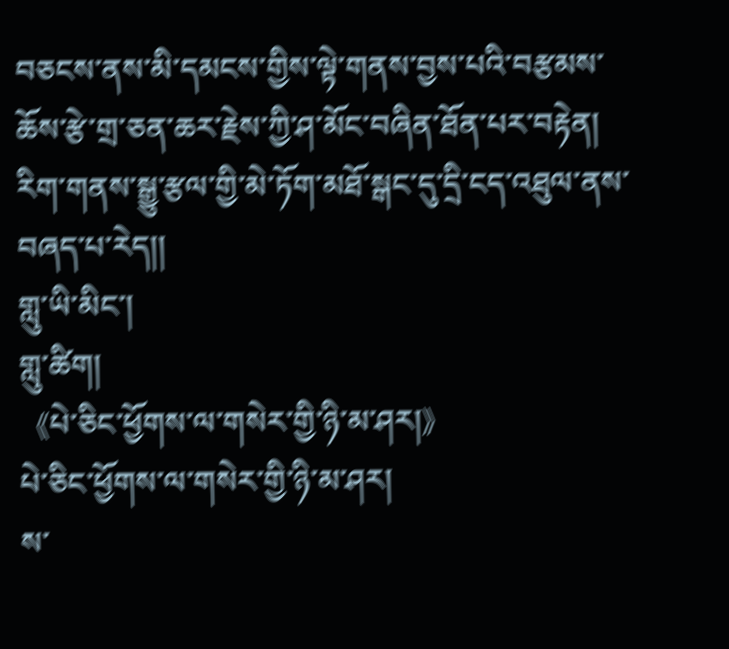བཅངས་ནས་མི་དམངས་གྱིས་ལྟེ་གནས་བྱས་པའི་བརྩམས་ཆོས་རྩེ་གྲ་ཅན་ཆར་རྗེས་ཀྱི་ཤ་མོང་བཞིན་ཐོན་པར་བརྟེན། རིག་གནས་སྒྱུ་རྩལ་གྱི་མེ་ཏོག་མཐོ་སྒང་དུ་དྲི་ངད་འཐུལ་ནས་བཞད་པ་རེད།།
གླུ་ཡི་མིང་།
གླུ་ཚིག།
《པེ་ཅིང་ཕྱོགས་ལ་གསེར་གྱི་ཉི་མ་ཤར།》
པེ་ཅིང་ཕྱོགས་ལ་གསེར་གྱི་ཉི་མ་ཤར།
ས་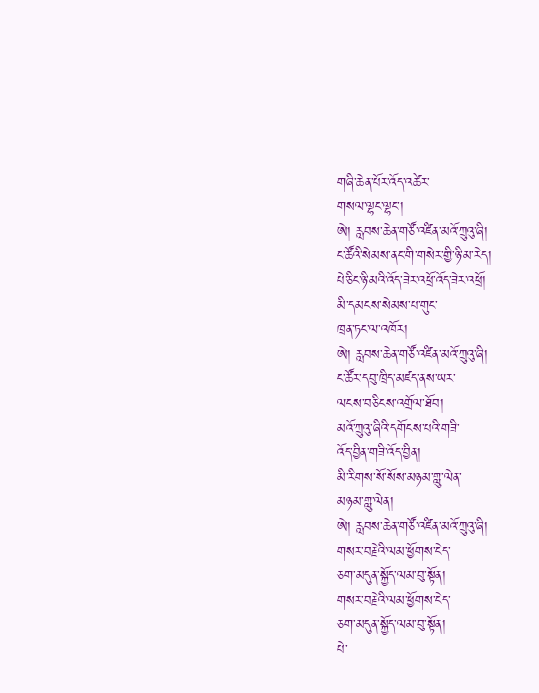གཞི་ཆེན་པོར་འོད་འཚེར་
གསལ་ལྷང་ལྷང་།
ཨེ། རླབས་ཆེན་གཙོ་འཛིན་མའོ་ཀྲུའུ་ཞི།
ང་ཚོའི་སེམས་ནང་གི་གསེར་གྱི་ཉི་མ་རེད།
པེ་ཅིང་ཉི་མའི་འོད་ཟེར་འཕྲོ་འོད་ཟེར་འཕྲོ།
མི་དམངས་སེམས་པ་གུང་
ཁྲན་ཏང་ལ་འཁོར།
ཨེ། རླབས་ཆེན་གཙོ་འཛིན་མའོ་ཀྲུའུ་ཞི།
ང་ཚོར་དབུ་ཁྲིད་མཛད་ནས་ཡར་
ལངས་བཅིངས་འགྲོལ་ཐོབ།
མའོ་ཀྲུའུ་ཞིའི་དགོངས་པའི་གཟི་
འོད་བྱིན་གཟི་འོད་བྱིན།
མི་རིགས་སོ་སོས་མཉམ་གླུ་ལེན་
མཉམ་གླུ་ལེན།
ཨེ། རླབས་ཆེན་གཙོ་འཛིན་མའོ་ཀྲུའུ་ཞི།
གསར་བརྗེའི་ལམ་ཕྱོགས་ངེད་
ཅག་མདུན་སྐྱོད་ལམ་བུ་སྟོན།
གསར་བརྗེའི་ལམ་ཕྱོགས་ངེད་
ཅག་མདུན་སྐྱོད་ལམ་བུ་སྟོན།
པེ་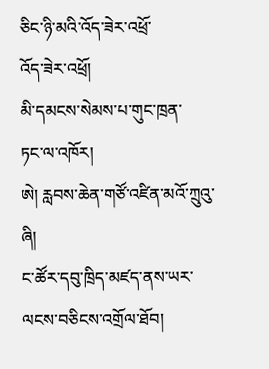ཅིང་ཉི་མའི་འོད་ཟེར་འཕྲོ་
འོད་ཟེར་འཕྲོ།
མི་དམངས་སེམས་པ་གུང་ཁྲན་
ཏང་ལ་འཁོར།
ཨེ། རླབས་ཆེན་གཙོ་འཛིན་མའོ་ཀྲུའུ་ཞི།
ང་ཚོར་དབུ་ཁྲིད་མཛད་ནས་ཡར་
ལངས་བཅིངས་འགྲོལ་ཐོབ།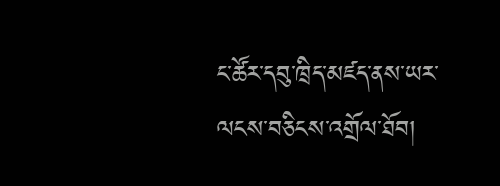ང་ཚོར་དབུ་ཁྲིད་མཛད་ནས་ཡར་
ལངས་བཅིངས་འགྲོལ་ཐོབ།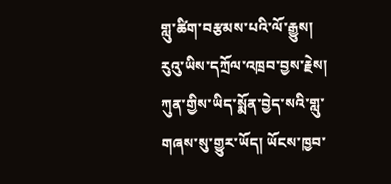གླུ་ཚིག་བརྩམས་པའི་ལོ་རྒྱུས།
རུའུ་ཡིས་དཀྲོལ་འཁྲབ་བྱས་རྗེས། ཀུན་གྱིས་ཡིད་སྨོན་བྱེད་སའི་གླུ་གཞས་སུ་གྱུར་ཡོད། ཡོངས་ཁྱབ་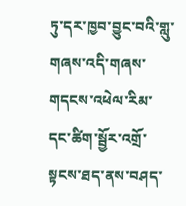ཏུ་དར་ཁྱབ་བྱུང་བའི་གླུ་གཞས་འདི་གཞས་གདངས་འཕེལ་རིམ་དང་ཚིག་སྦྱོར་འགྲོ་སྟངས་ཐད་ནས་བཤད་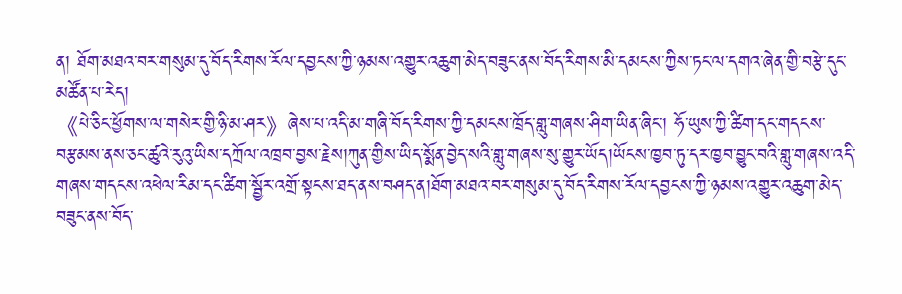ན། ཐོག་མཐའ་བར་གསུམ་དུ་བོད་རིགས་རོལ་དབྱངས་ཀྱི་ཉམས་འགྱུར་འཆུག་མེད་བཟུང་ནས་བོད་རིགས་མི་དམངས་ཀྱིས་ཏང་ལ་དགའ་ཞེན་གྱི་བརྩེ་དུང་མཚོན་པ་རེད།
《པེ་ཅིང་ཕྱོགས་ལ་གསེར་གྱི་ཉི་མ་ཤར》ཞེས་པ་འདི་མ་གཞི་བོད་རིགས་ཀྱི་དམངས་ཁྲོད་གླུ་གཞས་ཤིག་ཡིན་ཞིང་། ཧོ་ཡུས་ཀྱི་ཚིག་དང་གདངས་བརྩམས་ནས་ཅང་ཚུའེ་རུའུ་ཡིས་དཀྲོལ་འཁྲབ་བྱས་རྗེས།ཀུན་གྱིས་ཡིད་སྨོན་བྱེད་སའི་གླུ་གཞས་སུ་གྱུར་ཡོད།ཡོངས་ཁྱབ་ཏུ་དར་ཁྱབ་བྱུང་བའི་གླུ་གཞས་འདི་གཞས་གདངས་འཕེལ་རིམ་དང་ཚིག་སྦྱོར་འགྲོ་སྟངས་ཐད་ནས་བཤད་ན།ཐོག་མཐའ་བར་གསུམ་དུ་བོད་རིགས་རོལ་དབྱངས་ཀྱི་ཉམས་འགྱུར་འཆུག་མེད་བཟུང་ནས་བོད་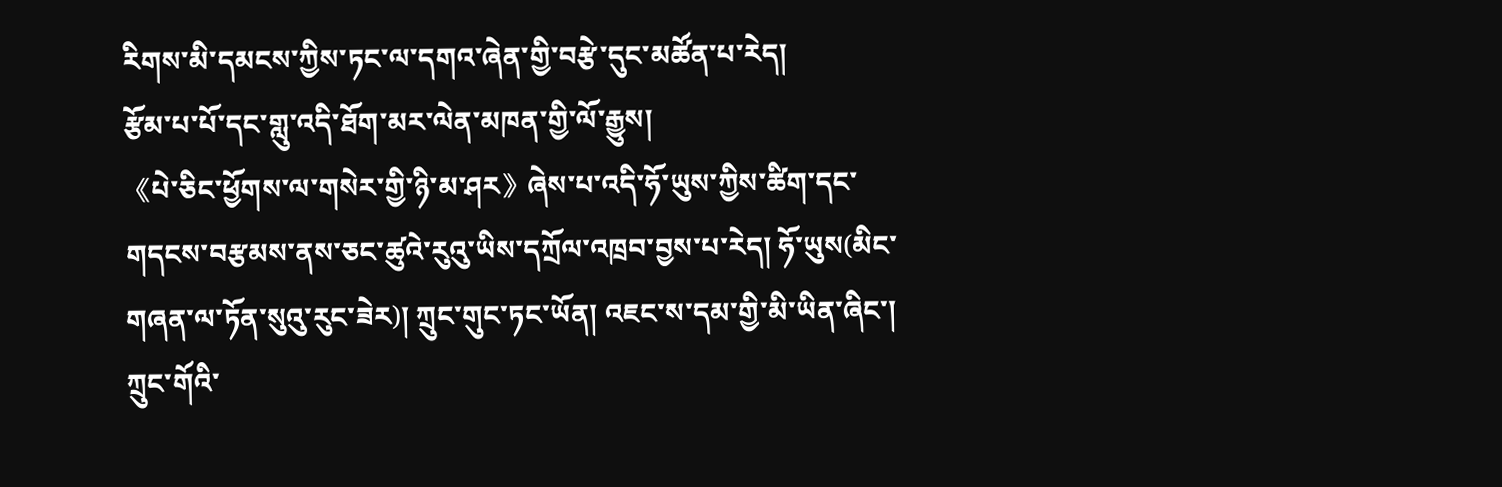རིགས་མི་དམངས་ཀྱིས་ཏང་ལ་དགའ་ཞེན་གྱི་བརྩེ་དུང་མཚོན་པ་རེད།
རྩོམ་པ་པོ་དང་གླུ་འདི་ཐོག་མར་ལེན་མཁན་གྱི་ལོ་རྒྱུས།
《པེ་ཅིང་ཕྱོགས་ལ་གསེར་གྱི་ཉི་མ་ཤར》ཞེས་པ་འདི་ཧོ་ཡུས་ཀྱིས་ཚིག་དང་གདངས་བརྩམས་ནས་ཅང་ཚུའེ་རུའུ་ཡིས་དཀྲོལ་འཁྲབ་བྱས་པ་རེད། ཧོ་ཡུས(མིང་གཞན་ལ་ཏོན་སུའུ་རུང་ཟེར)། ཀྲུང་གུང་ཏང་ཡོན། འཇང་ས་དམ་གྱི་མི་ཡིན་ཞིང་། ཀྲུང་གོའི་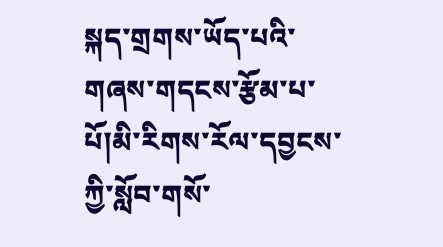སྐད་གྲགས་ཡོད་པའི་གཞས་གདངས་རྩོམ་པ་པོ།མི་རིགས་རོལ་དབྱངས་ཀྱི་སློབ་གསོ་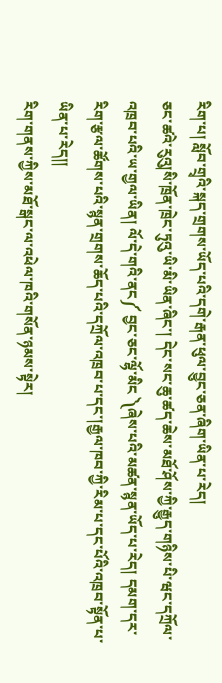རིག་པ། སློབ་གྲྭའི་སྐད་གྲགས་ཡོད་པའི་དགེ་རྒན་ཕུལ་བྱུང་ཅན་ཞིག་ཡིན་པ་རེད།
ཅང་ཚའེ་རུའུ།སི་ཁྲོན་ཁྲེང་ཏུའུ་ཡི་མི་ཡིན་ཞིང་། དེང་སང་ཆུ་ཚད་ཆེས་མཐོ་ཤོས་ཀྱི་རྒྱུད་གཉིས་པི་ཝང་དཀྲོལ་འཁྲབ་པའི་ཡ་གྱལ་ཡིན། ལོ་དེ་གའི་ནང༼ བྱང་ཅང་ལྷོ་མིང ༽ཞེས་པའི་མཚན་སྙན་ཡོད་པ་རེད། དམག་དར་རིག་རྩལ་ཚོགས་པའི་སྙན་གྲགས་ཆོད་པའི་དཀྲོལ་འཁྲབ་པ་དང་།རྒྱལ་ཁབ་ཀྱི་རིམ་པ་དང་པོའི་འཁྲབ་སྟོན་པ་ཡིན་པ་རེད།།
རིག་གནས་ཀྱིས་མཐོ་སྒང་ལ་འཕེལ་ཁའི་གསོན་ཉམས་སྟེར།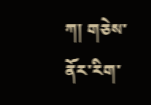ཀ། གཅེས་ནོར་རིག་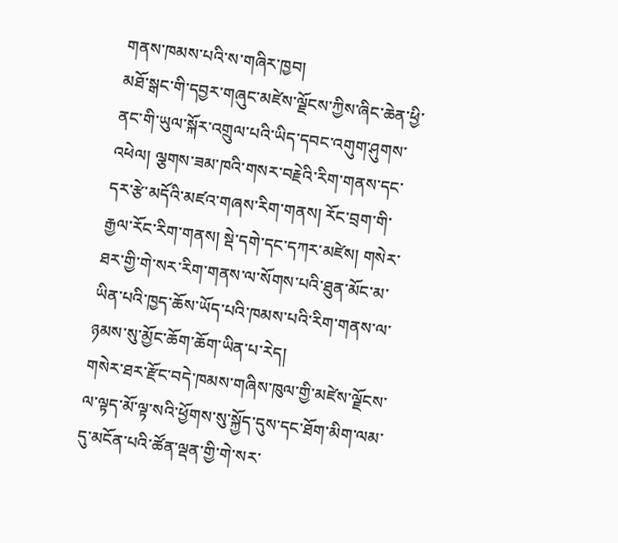གནས་ཁམས་པའི་ས་གཞིར་ཁྱབ།
མཐོ་སྒང་གི་དབྱར་གཞུང་མཛེས་ལྗོངས་ཀྱིས་ཞིང་ཆེན་ཕྱི་ནང་གི་ཡུལ་སྐོར་འགྲུལ་པའི་ཡིད་དབང་འགུག་ཤུགས་འཕེལ། ལྕགས་ཟམ་ཁའི་གསར་བརྗེའི་རིག་གནས་དང་དར་རྩེ་མདོའི་མཛའ་གཞས་རིག་གནས། རོང་བྲག་གི་རྒྱལ་རོང་རིག་གནས། སྡེ་དགེ་དང་དཀར་མཛེས། གསེར་ཐར་གྱི་གེ་སར་རིག་གནས་ལ་སོགས་པའི་ཐུན་མོང་མ་ཡིན་པའི་ཁྱད་ཆོས་ཡོད་པའི་ཁམས་པའི་རིག་གནས་ལ་ཉམས་སུ་མྱོང་ཆོག་ཆོག་ཡིན་པ་རེད།
གསེར་ཐར་རྫོང་བདེ་ཁམས་གཞིས་ཁུལ་གྱི་མཛེས་ལྗོངས་ལ་ལྟད་མོ་ལྟ་སའི་ཕྱོགས་སུ་སྐྱོད་དུས་དང་ཐོག་མིག་ལམ་དུ་མངོན་པའི་ཚོན་ལྡན་གྱི་གེ་སར་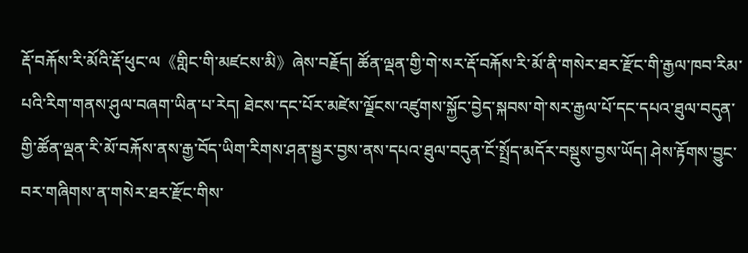རྡོ་བརྐོས་རི་མོའི་རྡོ་ཕུང་ལ《གླིང་གི་མཛངས་མི》ཞེས་བརྗོད། ཚོན་ལྡན་གྱི་གེ་སར་རྡོ་བརྐོས་རི་མོ་ནི་གསེར་ཐར་རྫོང་གི་རྒྱལ་ཁབ་རིམ་པའི་རིག་གནས་ཤུལ་བཞག་ཡིན་པ་རེད། ཐེངས་དང་པོར་མཛེས་ལྗོངས་འཛུགས་སྐྱོང་བྱེད་སྐབས་གེ་སར་རྒྱལ་པོ་དང་དཔའ་ཐུལ་བདུན་གྱི་ཚོན་ལྡན་རི་མོ་བརྐོས་ནས་རྒྱ་བོད་ཡིག་རིགས་ཤན་སྦྱར་བྱས་ནས་དཔའ་ཐུལ་བདུན་ངོ་སྤྲོད་མདོར་བསྡུས་བྱས་ཡོད། ཤེས་རྟོགས་བྱུང་བར་གཞིགས་ན་གསེར་ཐར་རྫོང་གིས་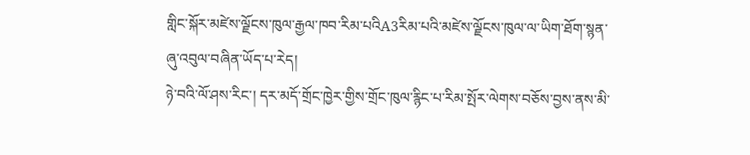གླིང་སྐོར་མཛེས་ལྗོངས་ཁུལ་རྒྱལ་ཁབ་རིམ་པའིA3རིམ་པའི་མཛེས་ལྗོངས་ཁུལ་ལ་ཡིག་ཐོག་སྙན་ཞུ་འབུལ་བཞིན་ཡོད་པ་རེད།
ཉེ་བའི་ལོ་ཤས་རིང་། དར་མདོ་གྲོང་ཁྱེར་གྱིས་གྲོང་ཁུལ་རྙིང་པ་རིམ་སྤོར་ལེགས་བཅོས་བྱས་ནས་མི་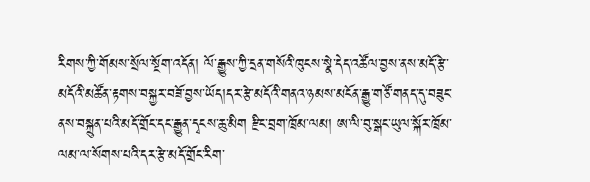རིགས་ཀྱི་གོམས་སྲོལ་སྔོག་འདོན། ལོ་རྒྱུས་ཀྱི་དྲན་གསོའི་ཁུངས་སྣེ་དེད་འཚོལ་བྱས་ནས་མདོ་རྩེ་མདོའི་མཚོན་རྟགས་བསྐྱར་བཟོ་བྱས་ཡོད།དར་རྩེ་མདོའི་གནའ་ཉམས་མངོན་རྒྱུ་གཙོ་གནད་དུ་བཟུང་ནས་བསྐྲུན་པའི་མདོ་གྲོང་དང་རྒྱུན་དྭངས་ཆུ་མིག རྫིང་བྲག་ཁྲོམ་ལམ། ཨ་ལི་བུ་སྒང་ཡུལ་སྐོར་ཁྲོམ་ལམ་ལ་སོགས་པའི་དར་རྩེ་མདོ་གྲོང་རིག་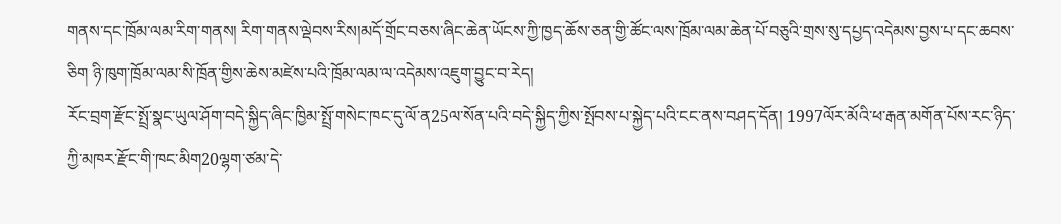གནས་དང་ཁྲོམ་ལམ་རིག་གནས། རིག་གནས་ལྡེབས་རིས།མདོ་གྲོང་བཅས་ཞིང་ཆེན་ཡོངས་ཀྱི་ཁྱད་ཆོས་ཅན་གྱི་ཚོང་ལས་ཁྲོམ་ལམ་ཆེན་པོ་བཅུའི་གྲས་སུ་དཔྱད་འདེམས་བྱས་པ་དང་ཆབས་ཅིག ཉི་ཁུག་ཁྲོམ་ལམ་སི་ཁྲོན་གྱིས་ཆེས་མཛེས་པའི་ཁྲོམ་ལམ་ལ་འདེམས་འཇུག་བྱུང་བ་རེད།
རོང་བྲག་རྫོང་སྤྲོ་སྣང་ཡུལ་ཤོག་བདེ་སྐྱིད་ཞིང་ཁྱིམ་སྤྲོ་གསེང་ཁང་དུ་ལོ་ན25ལ་སོན་པའི་བདེ་སྐྱིད་ཀྱིས་སྤོབས་པ་སྐྱེད་པའི་ངང་ནས་བཤད་དོན། 1997ལོར་མོའི་ཕ་རྒན་མགོན་པོས་རང་ཉིད་ཀྱི་མཁར་རྫོང་གི་ཁང་མིག20ལྷག་ཙམ་དེ་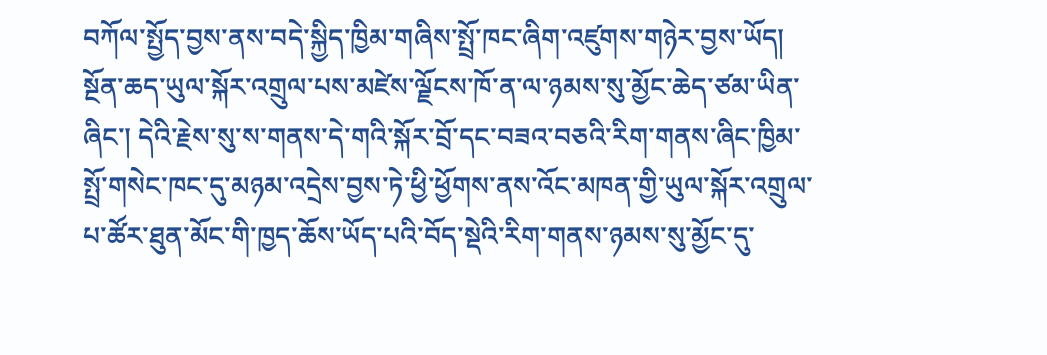བཀོལ་སྤྱོད་བྱས་ནས་བདེ་སྐྱིད་ཁྱིམ་གཞིས་སྤྲོ་ཁང་ཞིག་འཛུགས་གཉེར་བྱས་ཡོད། སྔོན་ཆད་ཡུལ་སྐོར་འགྲུལ་པས་མཛེས་ལྗོངས་ཁོ་ན་ལ་ཉམས་སུ་མྱོང་ཆེད་ཙམ་ཡིན་ཞིང་། དེའི་རྗེས་སུ་ས་གནས་དེ་གའི་སྐོར་བྲོ་དང་བཟའ་བཅའི་རིག་གནས་ཞིང་ཁྱིམ་སྤྲོ་གསེང་ཁང་དུ་མཉམ་འདྲེས་བྱས་ཏེ་ཕྱི་ཕྱོགས་ནས་འོང་མཁན་གྱི་ཡུལ་སྐོར་འགྲུལ་པ་ཚོར་ཐུན་མོང་གི་ཁྱད་ཆོས་ཡོད་པའི་བོད་སྡེའི་རིག་གནས་ཉམས་སུ་མྱོང་དུ་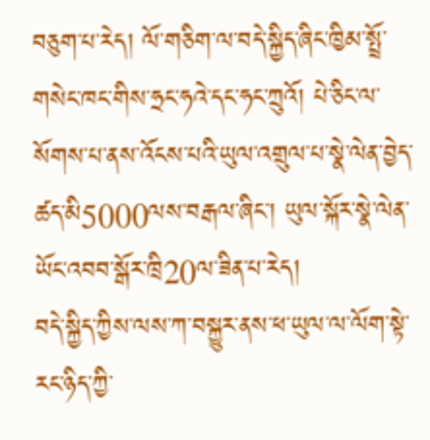བཅུག་པ་རེད། ལོ་གཅིག་ལ་བདེ་སྐྱིད་ཞིང་ཁྱིམ་སྤྲོ་གསེང་ཁང་གིས་ཧྲང་ཧའེ་དང་ཧང་ཀྲུའོ། པེ་ཅིང་ལ་སོགས་པ་ནས་འོངས་པའི་ཡུལ་འགྲུལ་པ་སྣེ་ལེན་བྱེད་ཚད་མི5000ལས་བརྒལ་ཞིང་། ཡུལ་སྐོར་སྣེ་ལེན་ཡོང་འབབ་སྒོར་ཁྲི20ལ་ཟིན་པ་རེད།
བདེ་སྐྱིད་ཀྱིས་ལས་ཀ་བསྐྱུར་ནས་ཕ་ཡུལ་ལ་ལོག་སྟེ་རང་ཉིད་ཀྱི་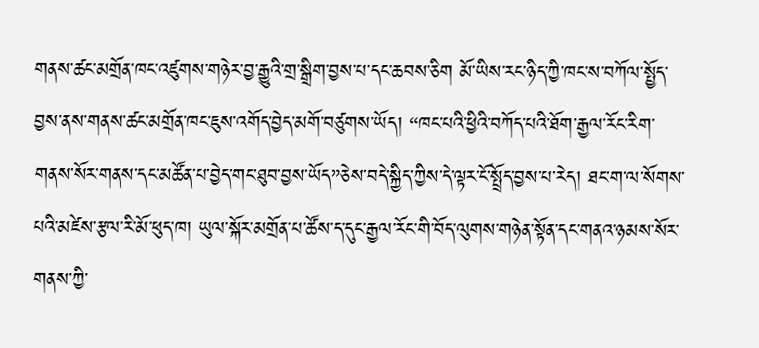གནས་ཚང་མགྲོན་ཁང་འཛུགས་གཉེར་བྱ་རྒྱུའི་གྲ་སྒྲིག་བྱས་པ་དང་ཆབས་ཅིག མོ་ཡིས་རང་ཉིད་ཀྱི་ཁང་ས་བཀོལ་སྤྱོད་བྱས་ནས་གནས་ཚང་མགྲོན་ཁང་ཇུས་འགོད་བྱེད་མགོ་བཙུགས་ཡོད། “ཁང་པའི་ཕྱིའི་བཀོད་པའི་ཐོག་རྒྱལ་རོང་རིག་གནས་སོར་གནས་དང་མཚོན་པ་བྱེད་གང་ཐུབ་བྱས་ཡོད”ཅེས་བདེ་སྐྱིད་ཀྱིས་དེ་ལྟར་ངོ་སྤྲོད་བྱས་པ་རེད། ཐང་ག་ལ་སོགས་པའི་མཛེས་རྩལ་རི་མོ་ཕུད་ཁ། ཡུལ་སྐོར་མགྲོན་པ་ཚོས་ད་དུང་རྒྱལ་རོང་གི་བོད་ལུགས་གཉེན་སྟོན་དང་གནའ་ཉམས་སོར་གནས་ཀྱི་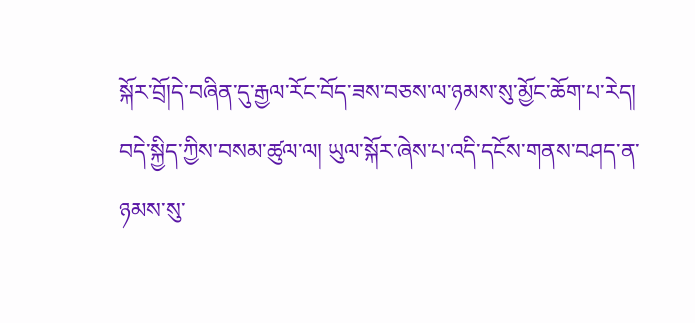སྐོར་བྲོ།དེ་བཞིན་དུ་རྒྱལ་རོང་བོད་ཟས་བཅས་ལ་ཉམས་སུ་མྱོང་ཆོག་པ་རེད།
བདེ་སྐྱིད་ཀྱིས་བསམ་ཚུལ་ལ། ཡུལ་སྐོར་ཞེས་པ་འདི་དངོས་གནས་བཤད་ན་ཉམས་སུ་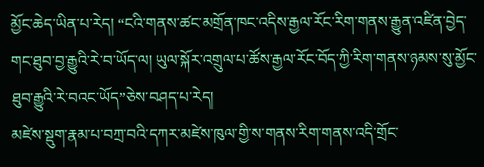མྱོང་ཆེད་ཡིན་པ་རེད། “ངའི་གནས་ཚང་མགྲོན་ཁང་འདིས་རྒྱལ་རོང་རིག་གནས་རྒྱུན་འཛིན་བྱེད་གང་ཐུབ་བྱ་རྒྱུའི་རེ་བ་ཡོད་ལ། ཡུལ་སྐོར་འགྲུལ་པ་ཚོས་རྒྱལ་རོང་བོད་ཀྱི་རིག་གནས་ཉམས་སུ་མྱོང་ཐུབ་རྒྱུའི་རེ་བའང་ཡོད”ཅེས་བཤད་པ་རེད།
མཛེས་སྡུག་རྣམ་པ་བཀྲ་བའི་དཀར་མཛེས་ཁུལ་གྱི་ས་གནས་རིག་གནས་འདི་གྲོང་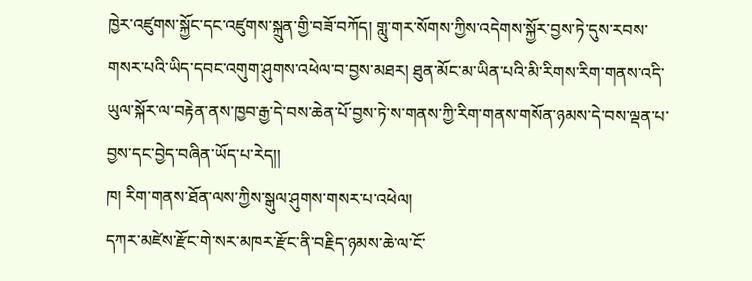ཁྱེར་འཛུགས་སྐྱོང་དང་འཛུགས་སྐྲུན་གྱི་བཟོ་བཀོད། གླུ་གར་སོགས་ཀྱིས་འདེགས་སྐྱོར་བྱས་ཏེ་དུས་རབས་གསར་པའི་ཡིད་དབང་འགུག་ཤུགས་འཕེལ་བ་བྱས་མཐར། ཐུན་མོང་མ་ཡིན་པའི་མི་རིགས་རིག་གནས་འདི་ཡུལ་སྐོར་ལ་བརྟེན་ནས་ཁྱབ་རྒྱ་དེ་བས་ཆེན་པོ་བྱས་ཏེ་ས་གནས་ཀྱི་རིག་གནས་གསོན་ཉམས་དེ་བས་ལྡན་པ་བྱས་དང་བྱེད་བཞིན་ཡོད་པ་རེད།།
ཁ། རིག་གནས་ཐོན་ལས་ཀྱིས་སྒུལ་ཤུགས་གསར་པ་འཕེལ།
དཀར་མཛེས་རྫོང་གེ་སར་མཁར་རྫོང་ནི་བརྗིད་ཉམས་ཆེ་ལ་ངོ་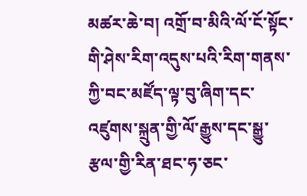མཚར་ཆེ་བ། འགྲོ་བ་མིའི་ལོ་ངོ་སྟོང་གི་ཤེས་རིག་འདུས་པའི་རིག་གནས་ཀྱི་བང་མཛོད་ལྟ་བུ་ཞིག་དང་འཛུགས་སྐྲུན་གྱི་ལོ་རྒྱུས་དང་སྒྱུ་རྩལ་གྱི་རིན་ཐང་ཧ་ཅང་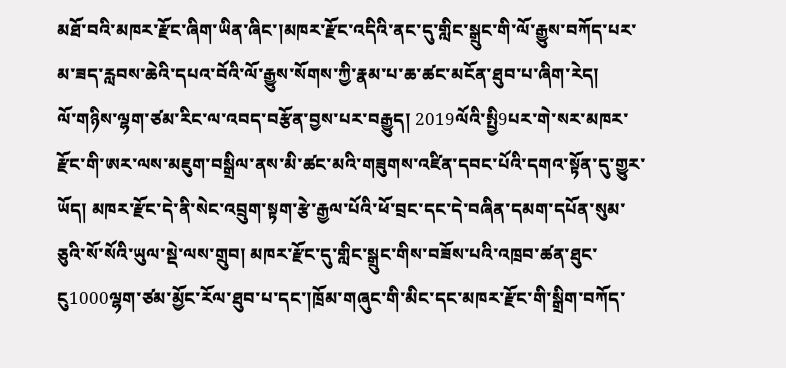མཐོ་བའི་མཁར་རྫོང་ཞིག་ཡིན་ཞིང་།མཁར་རྫོང་འདིའི་ནང་དུ་གླིང་སྒྲུང་གི་ལོ་རྒྱུས་བཀོད་པར་མ་ཟད་རླབས་ཆེའི་དཔའ་བོའི་ལོ་རྒྱུས་སོགས་ཀྱི་རྣམ་པ་ཆ་ཚང་མངོན་ཐུབ་པ་ཞིག་རེད།
ལོ་གཉིས་ལྷག་ཙམ་རིང་ལ་འབད་བརྩོན་བྱས་པར་བརྒྱུད། 2019ལོའི་སྤྱི9པར་གེ་སར་མཁར་རྫོང་གི་ཨར་ལས་མཇུག་བསྒྲིལ་ནས་མི་ཚང་མའི་གཟུགས་འཛིན་དབང་པོའི་དགའ་སྟོན་དུ་གྱུར་ཡོད། མཁར་རྫོང་དེ་ནི་སེང་འབྲུག་སྟག་རྩེ་རྒྱལ་པོའི་ཕོ་བྲང་དང་དེ་བཞིན་དམག་དཔོན་སུམ་ཅུའི་སོ་སོའི་ཡུལ་སྡེ་ལས་གྲུབ། མཁར་རྫོང་དུ་གླིང་སྒྲུང་གིས་བཟོས་པའི་འཁྲབ་ཚན་ཐུང་ངུ1000ལྷག་ཙམ་མྱོང་རོལ་ཐུབ་པ་དང་།ཁྲོམ་གཞུང་གི་མིང་དང་མཁར་རྫོང་གི་སྒྲིག་བཀོད་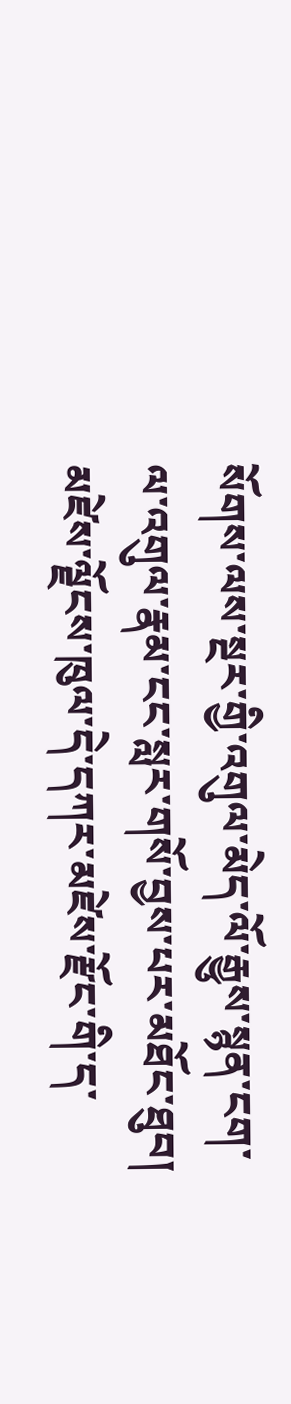སོགས་ལས་སྔར་གྱི་འགུལ་མེད་ལོ་རྒྱུས་སྙན་ངག་ལ་འགུལ་རྣམ་ངང་སླར་གསོ་བྱས་པར་མཐོང་ཐུབ།
མཛེས་ལྗོངས་ཁུལ་དེ་དཀར་མཛེས་རྫོང་གི་ད་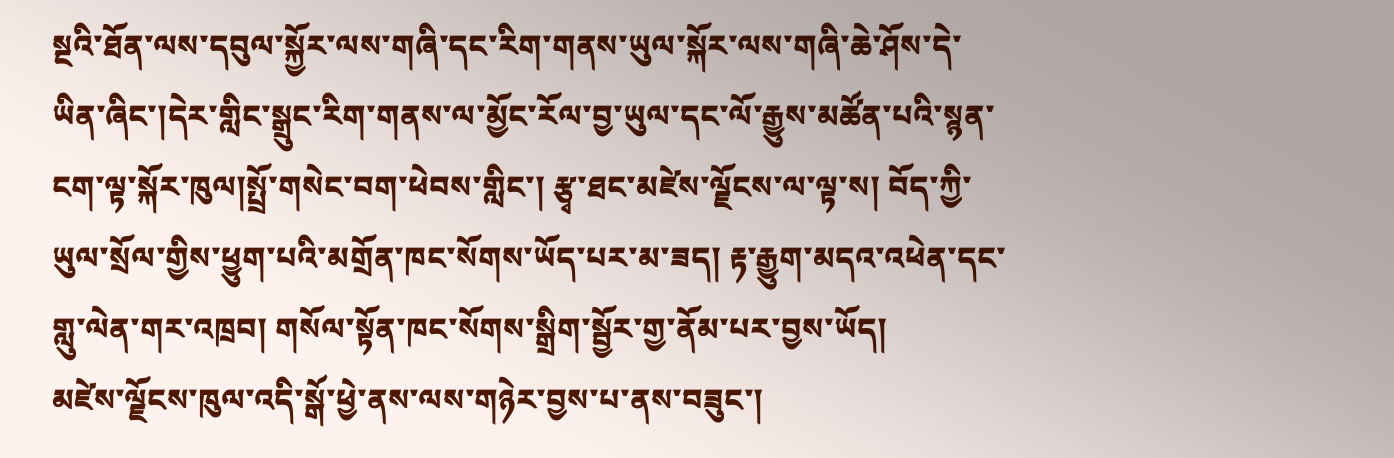སྔའི་ཐོན་ལས་དབུལ་སྐྱོར་ལས་གཞི་དང་རིག་གནས་ཡུལ་སྐོར་ལས་གཞི་ཆེ་ཤོས་དེ་ཡིན་ཞིང་།དེར་གླིང་སྒྲུང་རིག་གནས་ལ་མྱོང་རོལ་བྱ་ཡུལ་དང་ལོ་རྒྱུས་མཚོན་པའི་སྙན་ངག་ལྟ་སྐོར་ཁུལ།སྤྲོ་གསེང་བག་ཕེབས་གླིང་། རྩྭ་ཐང་མཛེས་ལྗོངས་ལ་ལྟ་ས། བོད་ཀྱི་ཡུལ་སྲོལ་གྱིས་ཕྱུག་པའི་མགྲོན་ཁང་སོགས་ཡོད་པར་མ་ཟད། རྟ་རྒྱུག་མདའ་འཕེན་དང་གླུ་ལེན་གར་འཁྲབ། གསོལ་སྟོན་ཁང་སོགས་སྒྲིག་སྦྱོར་གྱ་ནོམ་པར་བྱས་ཡོད།
མཛེས་ལྗོངས་ཁུལ་འདི་སྒོ་ཕྱེ་ནས་ལས་གཉེར་བྱས་པ་ནས་བཟུང་།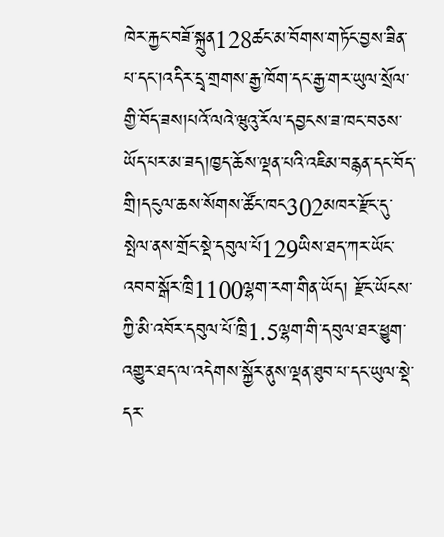ཁེར་རྐྱང་བཟོ་སྐྲུན128ཚང་མ་བོགས་གཏོང་བྱས་ཟིན་པ་དང་།འདིར་དྲྭ་གྲགས་རྒྱ་ཁོག་དང་རྒྱ་གར་ཡུལ་སྲོལ་གྱི་བོད་ཟས།པའོ་ལའེ་ཝུའུ་རོལ་དབྱངས་ཟ་ཁང་བཅས་ཡོད་པར་མ་ཟད།ཁྱད་ཆོས་ལྡན་པའི་འཇིམ་བརྙན་དང་བོད་གྲི།དངུལ་ཆས་སོགས་ཚོང་ཁང302མཁར་རྫོང་དུ་སྤེལ་ནས་གྲོང་སྡེ་དབུལ་པོ129ཡིས་ཐད་ཀར་ཡོང་འབབ་སྒོར་ཁྲི1100ལྷག་རག་གིན་ཡོད། རྫོང་ཡོངས་ཀྱི་མི་འབོར་དབུལ་པོ་ཁྲི1.5ལྷག་གི་དབུལ་ཐར་ཕྱུག་འགྱུར་ཐད་ལ་འདེགས་སྐྱོར་ནུས་ལྡན་ཐུབ་པ་དང་ཡུལ་སྡེ་དར་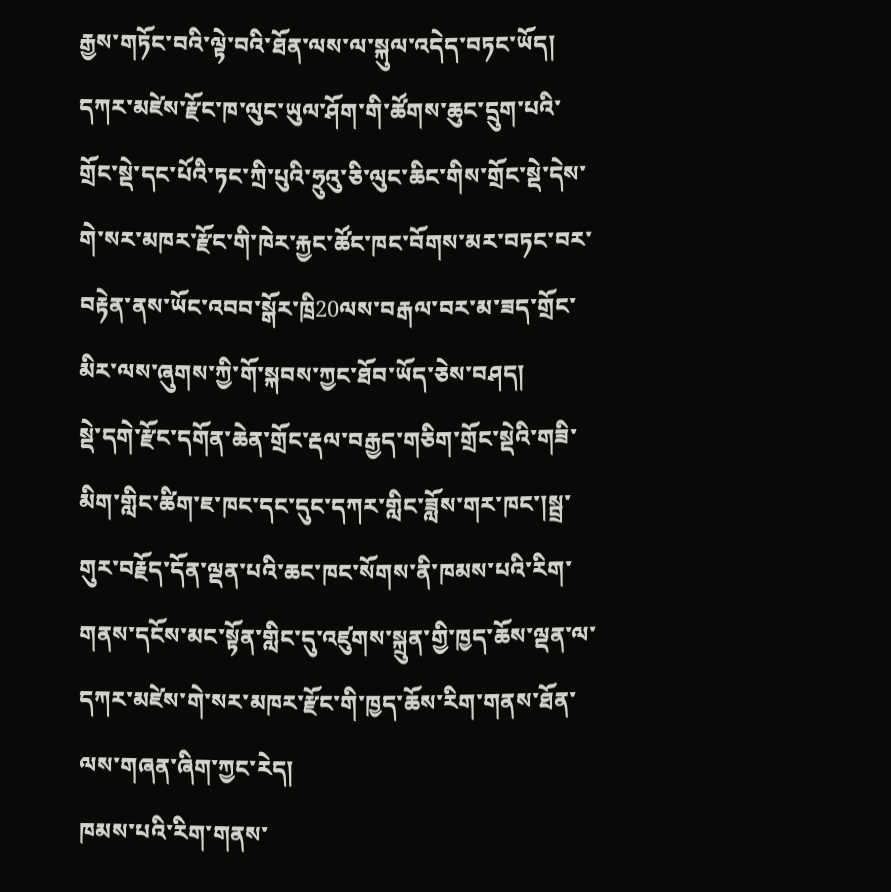རྒྱས་གཏོང་བའི་ལྟེ་བའི་ཐོན་ལས་ལ་སྐུལ་འདེད་བཏང་ཡོད།
དཀར་མཛེས་རྫོང་ཁ་ལུང་ཡུལ་ཤོག་གི་ཚོགས་ཆུང་དྲུག་པའི་གྲོང་སྡེ་དང་པོའི་ཏང་ཀྲི་པུའི་ཧྲུའུ་ཅི་ལུང་ཆིང་གིས་གྲོང་སྡེ་དེས་གེ་སར་མཁར་རྫོང་གི་ཁེར་རྐྱང་ཚོང་ཁང་བོགས་མར་བཏང་བར་བརྟེན་ནས་ཡོང་འབབ་སྒོར་ཁྲི20ལས་བརྒལ་བར་མ་ཟད་གྲོང་མིར་ལས་ཞུགས་ཀྱི་གོ་སྐབས་ཀྱང་ཐོབ་ཡོད་ཅེས་བཤད།
སྡེ་དགེ་རྫོང་དགོན་ཆེན་གྲོང་རྡལ་བརྒྱད་གཅིག་གྲོང་སྡེའི་གཟི་མིག་གླིང་ཚིག་ཇ་ཁང་དང་དུང་དཀར་གླིང་ཟློས་གར་ཁང་།སྦྲ་གུར་བརྗོད་དོན་ལྡན་པའི་ཆང་ཁང་སོགས་ནི་ཁམས་པའི་རིག་གནས་དངོས་མང་སྟོན་གླིང་དུ་འཛུགས་སྐྲུན་གྱི་ཁྱད་ཆོས་ལྡན་ལ་དཀར་མཛེས་གེ་སར་མཁར་རྫོང་གི་ཁྱད་ཆོས་རིག་གནས་ཐོན་ལས་གཞན་ཞིག་ཀྱང་རེད།
ཁམས་པའི་རིག་གནས་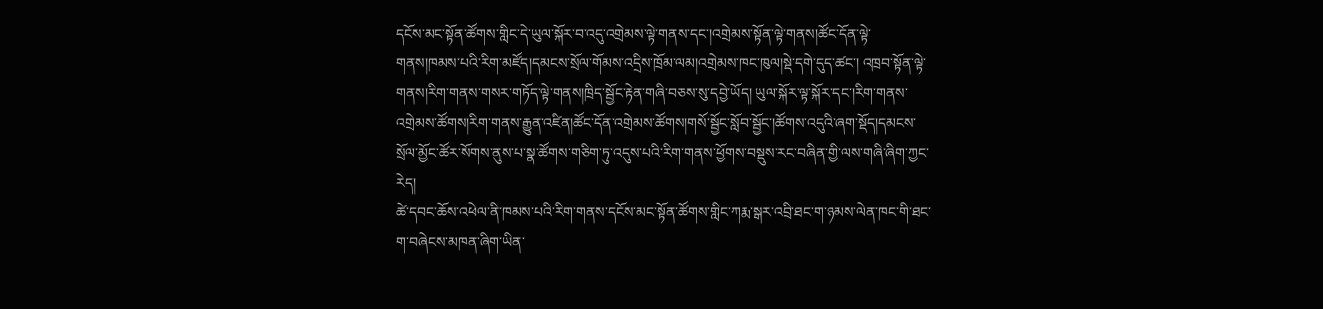དངོས་མང་སྟོན་ཚོགས་གླིང་དེ་ཡུལ་སྐོར་བ་འདུ་འགྲེམས་ལྟེ་གནས་དང་།འགྲེམས་སྟོན་ལྟེ་གནས།ཚོང་དོན་ལྟེ་གནས།ཁམས་པའི་རིག་མཛོད།དམངས་སྲོལ་གོམས་འདྲིས་ཁྲོམ་ལམ།འགྲེམས་ཁང་ཁུལ།སྡེ་དགེ་དུད་ཚང་། འཁྲབ་སྟོན་ལྟེ་གནས།རིག་གནས་གསར་གཏོད་ལྟེ་གནས།ཁྲིད་སྦྱོང་རྟེན་གཞི་བཅས་སུ་དབྱེ་ཡོད། ཡུལ་སྐོར་ལྟ་སྐོར་དང་།རིག་གནས་འགྲེམས་ཚོགས།རིག་གནས་རྒྱུན་འཛིན།ཚོང་དོན་འགྲེམས་ཚོགས།གསོ་སྦྱོང་སློབ་སྦྱོང་།ཚོགས་འདུའི་ཞག་སྡོད།དམངས་སྲོལ་མྱོང་ཚོར་སོགས་ནུས་པ་སྣ་ཚོགས་གཅིག་ཏུ་འདུས་པའི་རིག་གནས་ཕྱོགས་བསྡུས་རང་བཞིན་གྱི་ལས་གཞི་ཞིག་ཀྱང་རེད།
ཚེ་དབང་ཆོས་འཕེལ་ནི་ཁམས་པའི་རིག་གནས་དངོས་མང་སྟོན་ཚོགས་གླིང་ཀརྨ་སྒར་འབྲི་ཐང་ག་ཉམས་ལེན་ཁང་གི་ཐང་ག་བཞེངས་མཁན་ཞིག་ཡིན་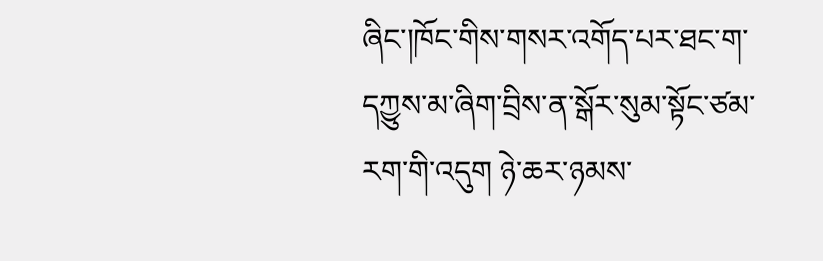ཞིང་།ཁོང་གིས་གསར་འགོད་པར་ཐང་ག་དཀྱུས་མ་ཞིག་བྲིས་ན་སྒོར་སུམ་སྟོང་ཙམ་རག་གི་འདུག ཉེ་ཆར་ཉམས་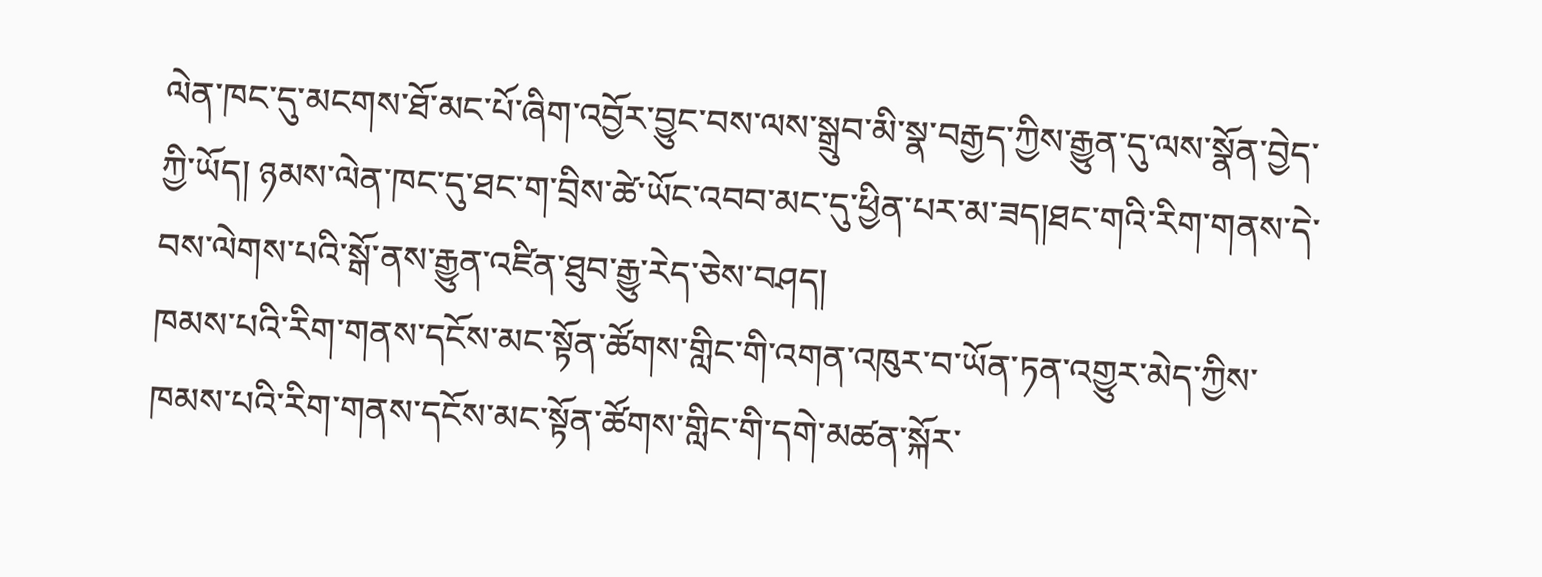ལེན་ཁང་དུ་མངགས་ཐོ་མང་པོ་ཞིག་འབྱོར་བྱུང་བས་ལས་སྒྲུབ་མི་སྣ་བརྒྱད་ཀྱིས་རྒྱུན་དུ་ལས་སྣོན་བྱེད་ཀྱི་ཡོད། ཉམས་ལེན་ཁང་དུ་ཐང་ག་བྲིས་ཚེ་ཡོང་འབབ་མང་དུ་ཕྱིན་པར་མ་ཟད།ཐང་གའི་རིག་གནས་དེ་བས་ལེགས་པའི་སྒོ་ནས་རྒྱུན་འཛིན་ཐུབ་རྒྱུ་རེད་ཅེས་བཤད།
ཁམས་པའི་རིག་གནས་དངོས་མང་སྟོན་ཚོགས་གླིང་གི་འགན་འཁུར་བ་ཡོན་ཏན་འགྱུར་མེད་ཀྱིས་ཁམས་པའི་རིག་གནས་དངོས་མང་སྟོན་ཚོགས་གླིང་གི་དགེ་མཚན་སྐོར་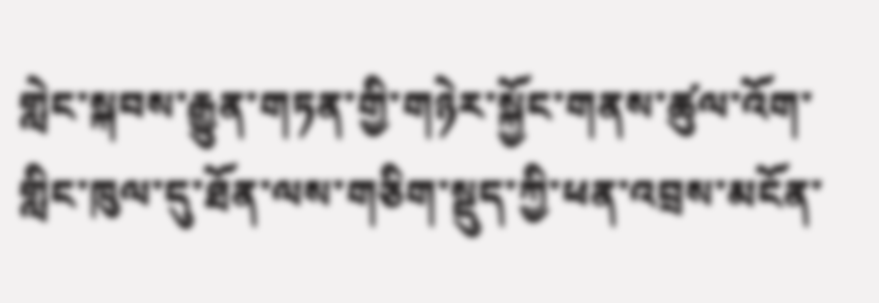གླེང་སྐབས་རྒྱུན་གཏན་གྱི་གཉེར་སྐྱོང་གནས་ཚུལ་འོག་གླིང་ཁུལ་དུ་ཐོན་ལས་གཅིག་སྡུད་ཀྱི་ཕན་འབྲས་མངོན་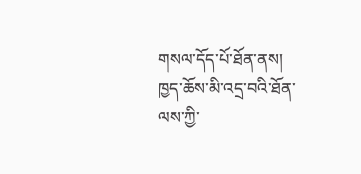གསལ་དོད་པོ་ཐོན་ནས། ཁྱད་ཆོས་མི་འདྲ་བའི་ཐོན་ལས་ཀྱི་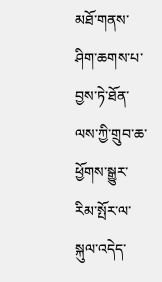མཐོ་གནས་ཤིག་ཆགས་པ་བྱས་ཏེ་ཐོན་ལས་ཀྱི་གྲུབ་ཆ་ཕྱོགས་སྒྱུར་རིམ་སྤོར་ལ་སྐུལ་འདེད་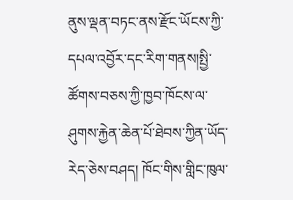ནུས་ལྡན་བཏང་ནས་རྫོང་ཡོངས་ཀྱི་དཔལ་འབྱོར་དང་རིག་གནས།སྤྱི་ཚོགས་བཅས་ཀྱི་ཁྱབ་ཁོངས་ལ་ཤུགས་རྐྱེན་ཆེན་པོ་ཐེབས་ཀྱིན་ཡོད་རེད་ཅེས་བཤད། ཁོང་གིས་གླིང་ཁུལ་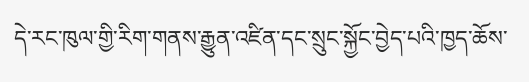དེ་རང་ཁུལ་གྱི་རིག་གནས་རྒྱུན་འཛིན་དང་སྲུང་སྐྱོང་བྱེད་པའི་ཁྱད་ཆོས་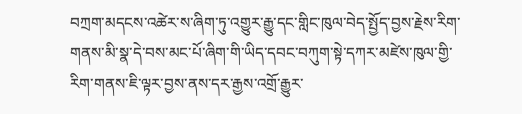བཀྲག་མདངས་འཚེར་ས་ཞིག་ཏུ་འགྱུར་རྒྱུ་དང་གླིང་ཁུལ་བེད་སྤྱོད་བྱས་རྗེས་རིག་གནས་མི་སྣ་དེ་བས་མང་པོ་ཞིག་གི་ཡིད་དབང་བཀུག་སྟེ་དཀར་མཛེས་ཁུལ་གྱི་རིག་གནས་ཇི་ལྟར་བྱས་ནས་དར་རྒྱས་འགྲོ་རྒྱུར་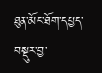ཐུན་མོང་ཐོག་དཔྱད་བསྡུར་བྱ་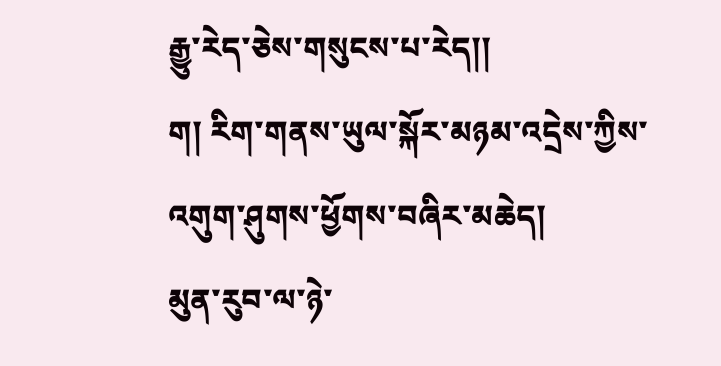རྒྱུ་རེད་ཅེས་གསུངས་པ་རེད།།
ག། རིག་གནས་ཡུལ་སྐོར་མཉམ་འདྲེས་ཀྱིས་འགུག་ཤུགས་ཕྱོགས་བཞིར་མཆེད།
མུན་རུབ་ལ་ཉེ་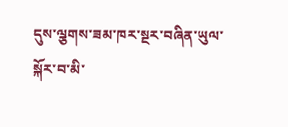དུས་ལྕགས་ཟམ་ཁར་སྔར་བཞིན་ཡུལ་སྐོར་བ་མི་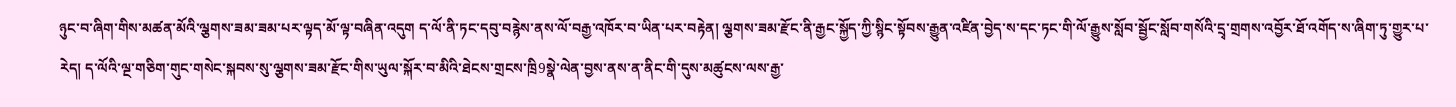ཉུང་བ་ཞིག་གིས་མཚན་མོའི་ལྕགས་ཟམ་ཟམ་པར་ལྟད་མོ་ལྟ་བཞིན་འདུག ད་ལོ་ནི་ཏང་དབུ་བརྙེས་ནས་ལོ་བརྒྱ་འཁོར་བ་ཡིན་པར་བརྟེན། ལྕགས་ཟམ་རྫོང་ནི་རྒྱང་སྐྱོད་ཀྱི་སྙིང་སྟོབས་རྒྱུན་འཛིན་བྱེད་ས་དང་ཏང་གི་ལོ་རྒྱུས་སློབ་སྦྱོང་སློབ་གསོའི་དྲྭ་གྲགས་འབྱོར་ཐོ་འགོད་ས་ཞིག་ཏུ་གྱུར་པ་རེད། ད་ལོའི་ལྔ་གཅིག་གུང་གསེང་སྐབས་སུ་ལྕགས་ཟམ་རྫོང་གིས་ཡུལ་སྐོར་བ་མིའི་ཐེངས་གྲངས་ཁྲི9སྣེ་ལེན་བྱས་ནས་ན་ནིང་གི་དུས་མཚུངས་ལས་རྒྱ་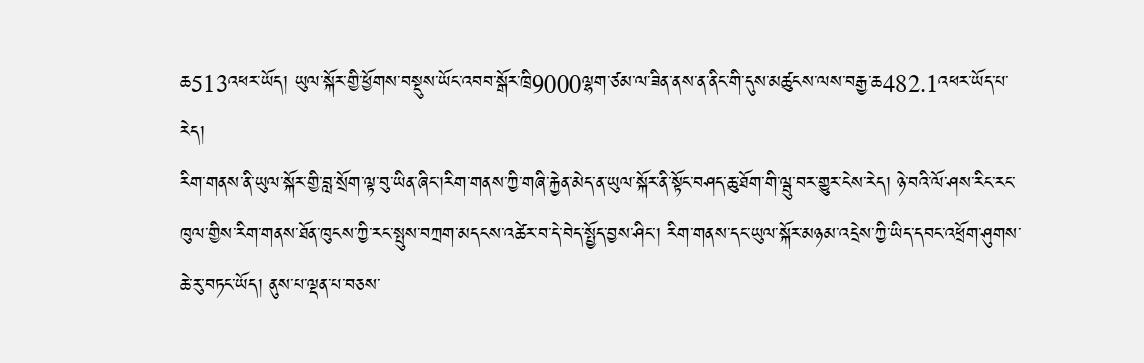ཆ513འཕར་ཡོད། ཡུལ་སྐོར་གྱི་ཕྱོགས་བསྡུས་ཡོང་འབབ་སྒོར་ཁྲི9000ལྷག་ཙམ་ལ་ཟིན་ནས་ན་ནིང་གི་དུས་མཚུངས་ལས་བརྒྱ་ཆ482.1འཕར་ཡོད་པ་རེད།
རིག་གནས་ནི་ཡུལ་སྐོར་གྱི་བླ་སྲོག་ལྟ་བུ་ཡིན་ཞིང་།རིག་གནས་ཀྱི་གཞི་རྐྱེན་མེད་ན་ཡུལ་སྐོར་ནི་སྟོང་བཤད་ཆུ་ཐོག་གི་ལྦུ་བར་གྱུར་ངེས་རེད། ཉེ་བའི་ལོ་ཤས་རིང་རང་ཁུལ་གྱིས་རིག་གནས་ཐོན་ཁུངས་ཀྱི་རང་སྤུས་བཀྲག་མདངས་འཚེར་བ་དེ་བེད་སྤྱོད་བྱས་ཤིང་། རིག་གནས་དང་ཡུལ་སྐོར་མཉམ་འདྲེས་ཀྱི་ཡིད་དབང་འཕྲོག་ཤུགས་ཆེ་རུ་བཏང་ཡོད། ནུས་པ་ལྡན་པ་བཅས་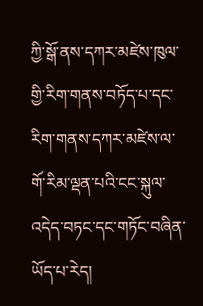ཀྱི་སྒོ་ནས་དཀར་མཛེས་ཁུལ་གྱི་རིག་གནས་བཏོད་པ་དང་རིག་གནས་དཀར་མཛེས་ལ་གོ་རིམ་ལྡན་པའི་ངང་སྐུལ་འདེད་བཏང་དང་གཏོང་བཞིན་ཡོད་པ་རེད།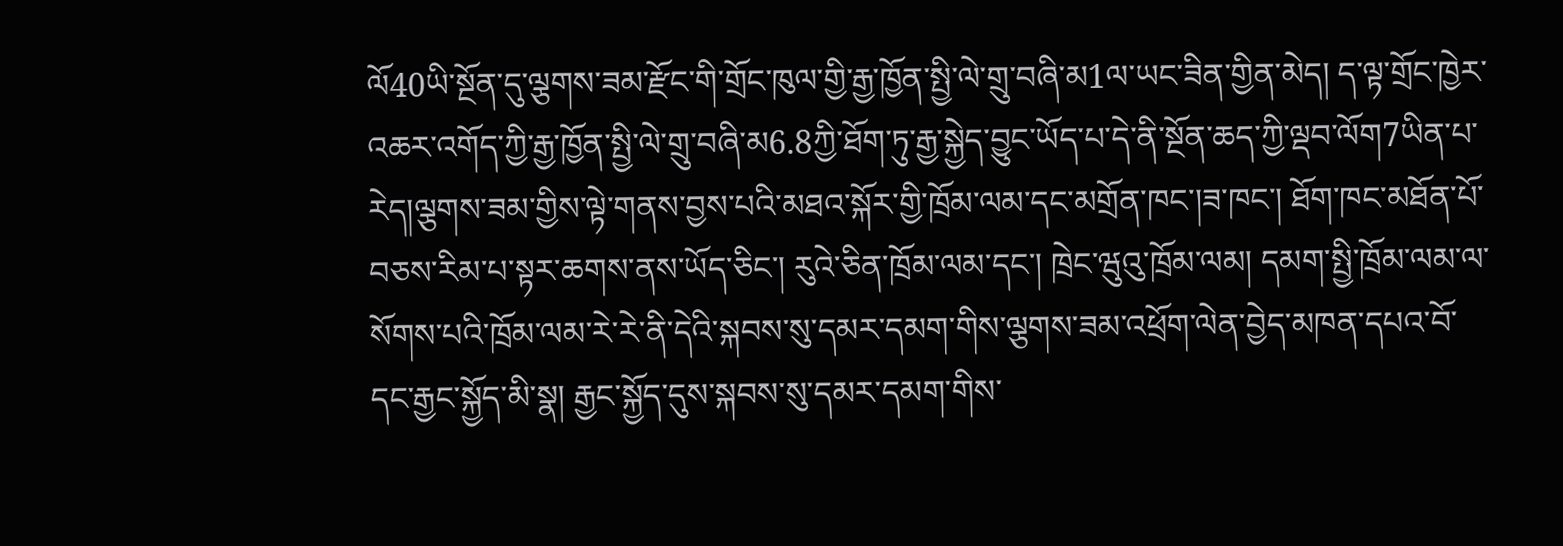ལོ40ཡི་སྔོན་དུ་ལྕགས་ཟམ་རྫོང་གི་གྲོང་ཁུལ་གྱི་རྒྱ་ཁྱོན་སྤྱི་ལེ་གྲུ་བཞི་མ1ལ་ཡང་ཟིན་གྱིན་མེད། ད་ལྟ་གྲོང་ཁྱེར་འཆར་འགོད་ཀྱི་རྒྱ་ཁྱོན་སྤྱི་ལེ་གྲུ་བཞི་མ6.8ཀྱི་ཐོག་ཏུ་རྒྱ་སྐྱེད་བྱུང་ཡོད་པ་དེ་ནི་སྔོན་ཆད་ཀྱི་ལྡབ་ལོག7ཡིན་པ་རེད།ལྕགས་ཟམ་གྱིས་ལྟེ་གནས་བྱས་པའི་མཐའ་སྐོར་གྱི་ཁྲོམ་ལམ་དང་མགྲོན་ཁང་།ཟ་ཁང་། ཐོག་ཁང་མཐོན་པོ་བཅས་རིམ་པ་སྟར་ཆགས་ནས་ཡོད་ཅིང་། རུའེ་ཅིན་ཁྲོམ་ལམ་དང་། ཁྲེང་ཝུའུ་ཁྲོམ་ལམ། དམག་སྤྱི་ཁྲོམ་ལམ་ལ་སོགས་པའི་ཁྲོམ་ལམ་རེ་རེ་ནི་དེའི་སྐབས་སུ་དམར་དམག་གིས་ལྕགས་ཟམ་འཕྲོག་ལེན་བྱེད་མཁན་དཔའ་བོ་དང་རྒྱང་སྐྱོད་མི་སྣ། རྒྱང་སྐྱོད་དུས་སྐབས་སུ་དམར་དམག་གིས་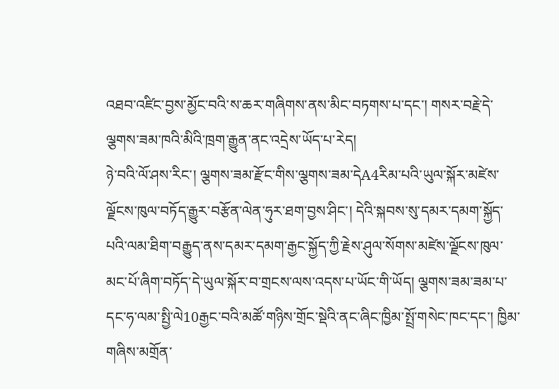འཐབ་འཛིང་བྱས་མྱོང་བའི་ས་ཆར་གཞིགས་ནས་མིང་བཏགས་པ་དང་། གསར་བརྗེ་དེ་ལྕགས་ཟམ་ཁའི་མིའི་ཁྲག་རྒྱུན་ནང་འདྲེས་ཡོད་པ་རེད།
ཉེ་བའི་ལོ་ཤས་རིང་། ལྕགས་ཟམ་རྫོང་གིས་ལྕགས་ཟམ་དེA4རིམ་པའི་ཡུལ་སྐོར་མཛེས་ལྗོངས་ཁུལ་བཏོད་རྒྱུར་བརྩོན་ལེན་ཧུར་ཐག་བྱས་ཤིང་། དེའི་སྐབས་སུ་དམར་དམག་སྐྱོད་པའི་ལམ་ཐིག་བརྒྱུད་ནས་དམར་དམག་རྒྱང་སྐྱོད་ཀྱི་རྗེས་ཤུལ་སོགས་མཛེས་ལྗོངས་ཁུལ་མང་པོ་ཞིག་བཏོད་དེ་ཡུལ་སྐོར་བ་གྲངས་ལས་འདས་པ་ཡོང་གི་ཡོད། ལྕགས་ཟམ་ཟམ་པ་དང་ཧ་ལམ་སྤྱི་ལེ10རྒྱང་བའི་མཚོ་གཉིས་གྲོང་སྡེའི་ནང་ཞིང་ཁྱིམ་སྤྲོ་གསེང་ཁང་དང་། ཁྱིམ་གཞིས་མགྲོན་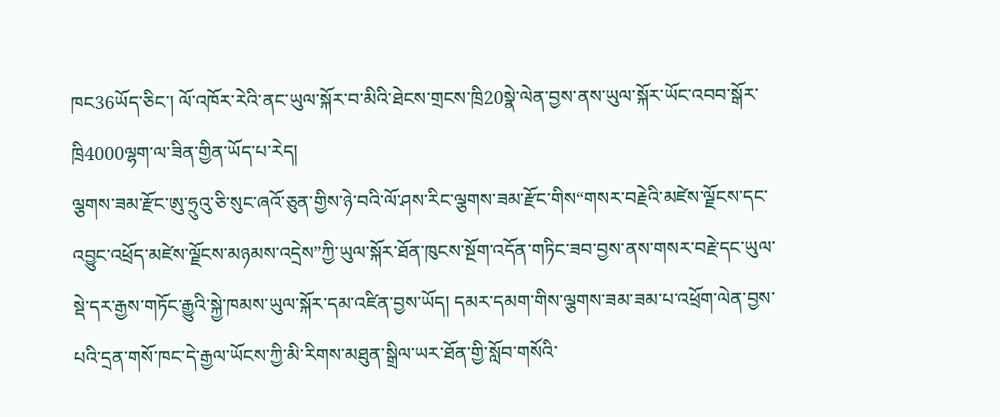ཁང36ཡོད་ཅིང་། ལོ་འཁོར་རེའི་ནང་ཡུལ་སྐོར་བ་མིའི་ཐེངས་གྲངས་ཁྲི20སྣེ་ལེན་བྱས་ནས་ཡུལ་སྐོར་ཡོང་འབབ་སྒོར་ཁྲི4000ལྷག་ལ་ཟིན་གྱིན་ཡོད་པ་རེད།
ལྕགས་ཟམ་རྫོང་ཨུ་ཧྲུའུ་ཅི་སུང་ཞའོ་ཅུན་གྱིས་ཉེ་བའི་ལོ་ཤས་རིང་ལྕགས་ཟམ་རྫོང་གིས“གསར་བརྗེའི་མཛེས་ལྗོངས་དང་འབྱུང་འཕྲོད་མཛེས་ལྗོངས་མཉམས་འདྲེས”ཀྱི་ཡུལ་སྐོར་ཐོན་ཁུངས་སྔོག་འདོན་གཏིང་ཟབ་བྱས་ནས་གསར་བརྗེ་དང་ཡུལ་སྡེ་དར་རྒྱས་གཏོང་རྒྱུའི་སྐྱེ་ཁམས་ཡུལ་སྐོར་དམ་འཛིན་བྱས་ཡོད། དམར་དམག་གིས་ལྕགས་ཟམ་ཟམ་པ་འཕྲོག་ལེན་བྱས་པའི་དྲན་གསོ་ཁང་དེ་རྒྱལ་ཡོངས་ཀྱི་མི་རིགས་མཐུན་སྒྲིལ་ཡར་ཐོན་གྱི་སློབ་གསོའི་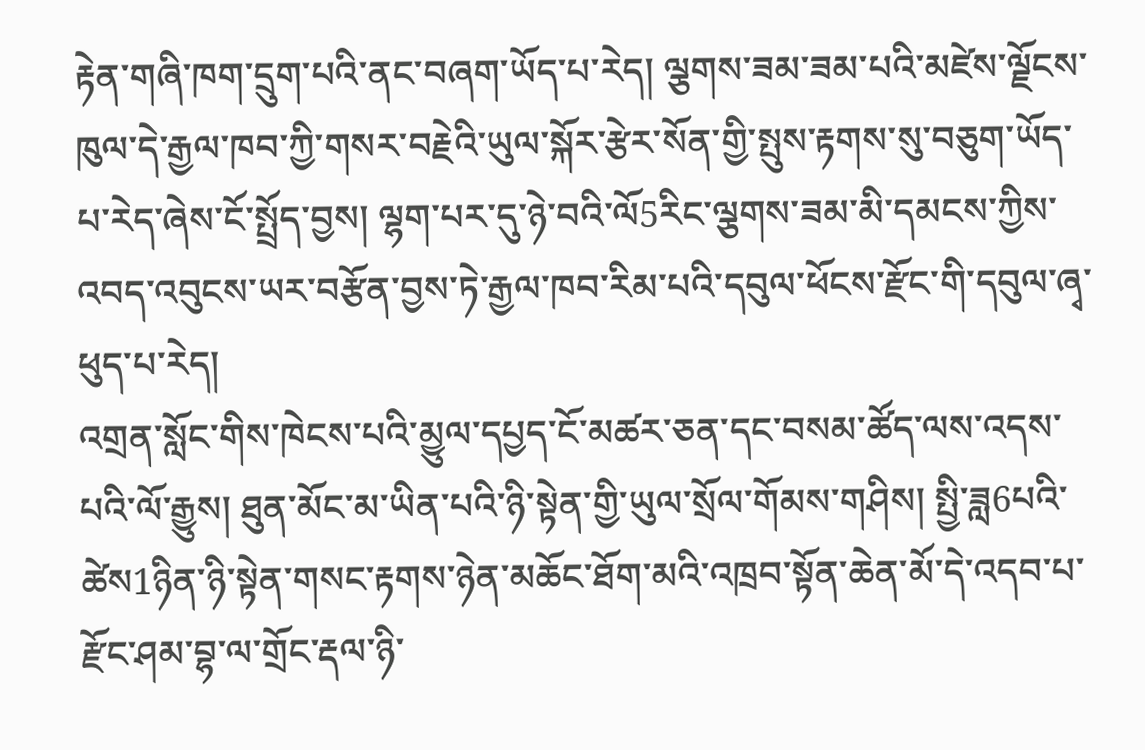རྟེན་གཞི་ཁག་དྲུག་པའི་ནང་བཞག་ཡོད་པ་རེད། ལྕགས་ཟམ་ཟམ་པའི་མཛེས་ལྗོངས་ཁུལ་དེ་རྒྱལ་ཁབ་ཀྱི་གསར་བརྗེའི་ཡུལ་སྐོར་རྩེར་སོན་གྱི་སྤུས་རྟགས་སུ་བཅུག་ཡོད་པ་རེད་ཞེས་ངོ་སྤྲོད་བྱས། ལྷག་པར་དུ་ཉེ་བའི་ལོ5རིང་ལྕགས་ཟམ་མི་དམངས་ཀྱིས་འབད་འབུངས་ཡར་བརྩོན་བྱས་ཏེ་རྒྱལ་ཁབ་རིམ་པའི་དབུལ་ཕོངས་རྫོང་གི་དབུལ་ཞྭ་ཕུད་པ་རེད།
འགྲན་སློང་གིས་ཁེངས་པའི་མྱུལ་དཔྱད་ངོ་མཚར་ཅན་དང་བསམ་ཚོད་ལས་འདས་པའི་ལོ་རྒྱུས། ཐུན་མོང་མ་ཡིན་པའི་ཉི་སྟེན་གྱི་ཡུལ་སྲོལ་གོམས་གཤིས། སྤྱི་ཟླ6པའི་ཚེས1ཉིན་ཉི་སྟེན་གསང་རྟགས་ཉེན་མཆོང་ཐོག་མའི་འཁྲབ་སྟོན་ཆེན་མོ་དེ་འདབ་པ་རྫོང་ཤམ་བྷ་ལ་གྲོང་རྡལ་ཉི་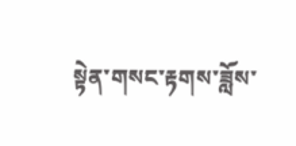སྟེན་གསང་རྟགས་ཟློས་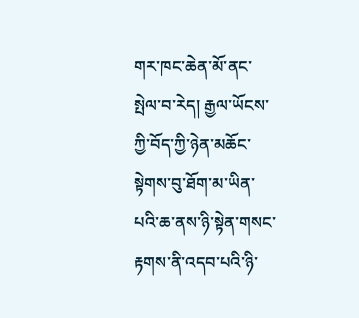གར་ཁང་ཆེན་མོ་ནང་སྤེལ་བ་རེད། རྒྱལ་ཡོངས་ཀྱི་བོད་ཀྱི་ཉེན་མཆོང་སྟེགས་བུ་ཐོག་མ་ཡིན་པའི་ཆ་ནས་ཉི་སྟེན་གསང་རྟགས་ནི་འདབ་པའི་ཉི་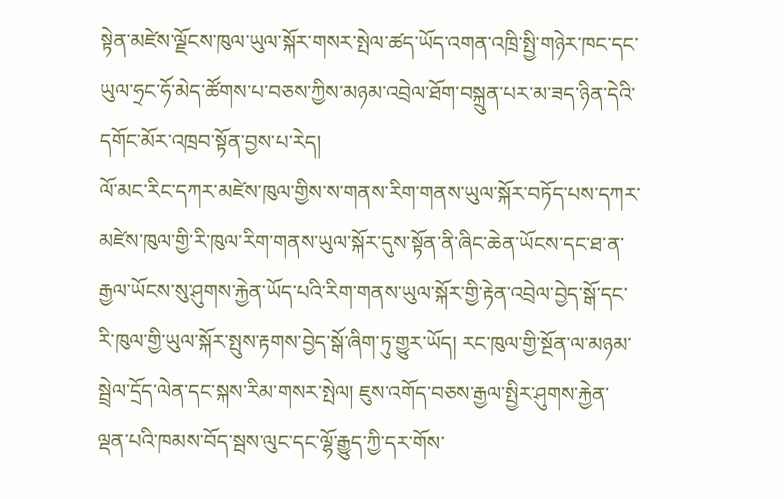སྟེན་མཛེས་ལྗོངས་ཁུལ་ཡུལ་སྐོར་གསར་སྤེལ་ཚད་ཡོད་འགན་འཁྲི་སྤྱི་གཉེར་ཁང་དང་ཡུལ་ཧྲང་ཧོ་མེད་ཚོགས་པ་བཅས་ཀྱིས་མཉམ་འབྲེལ་ཐོག་བསྐྲུན་པར་མ་ཟད་ཉིན་དེའི་དགོང་མོར་འཁྲབ་སྟོན་བྱས་པ་རེད།
ལོ་མང་རིང་དཀར་མཛེས་ཁུལ་གྱིས་ས་གནས་རིག་གནས་ཡུལ་སྐོར་བཏོད་པས་དཀར་མཛེས་ཁུལ་གྱི་རི་ཁུལ་རིག་གནས་ཡུལ་སྐོར་དུས་སྟོན་ནི་ཞིང་ཆེན་ཡོངས་དང་ཐ་ན་རྒྱལ་ཡོངས་སུ་ཤུགས་རྐྱེན་ཡོད་པའི་རིག་གནས་ཡུལ་སྐོར་གྱི་རྟེན་འབྲེལ་བྱེད་སྒོ་དང་རི་ཁུལ་གྱི་ཡུལ་སྐོར་སྤུས་རྟགས་བྱེད་སྒོ་ཞིག་ཏུ་གྱུར་ཡོད། རང་ཁུལ་གྱི་སྔོན་ལ་མཉམ་སྦྲེལ་དྲོད་ལེན་དང་སྐས་རིམ་གསར་སྤེལ། ཇུས་འགོད་བཅས་རྒྱལ་སྤྱིར་ཤུགས་རྐྱེན་ལྡན་པའི་ཁམས་བོད་སྦས་ལུང་དང་ལྷོ་རྒྱུད་ཀྱི་དར་གོས་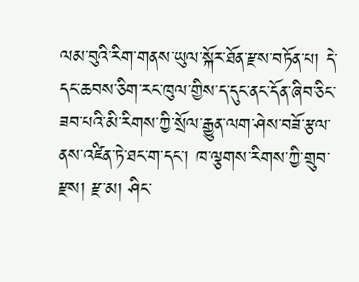ལམ་བུའི་རིག་གནས་ཡུལ་སྐོར་ཐོན་རྫས་བཏོན་པ། དེ་དང་ཆབས་ཅིག་རང་ཁུལ་གྱིས་ད་དུང་ནང་དོན་ཞིབ་ཅིང་ཟབ་པའི་མི་རིགས་ཀྱི་སྲོལ་རྒྱུན་ལག་ཤེས་བཟོ་རྩལ་ནས་འཛིན་ཏེ་ཐང་ག་དང་། ཁ་ལྕགས་རིགས་ཀྱི་གྲུབ་རྫས། རྫ་མ། ཤིང་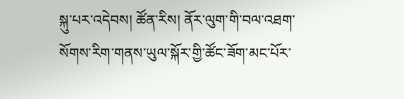སྐུ་པར་འདེབས། ཚོན་རིས། ནོར་ལུག་གི་བལ་འཐག་སོགས་རིག་གནས་ཡུལ་སྐོར་གྱི་ཚོང་ཟོག་མང་པོར་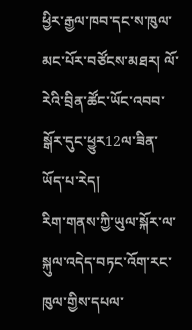ཕྱིར་རྒྱལ་ཁབ་དང་ས་ཁུལ་མང་པོར་བཙོངས་མཐར། ལོ་རེའི་བྲིན་ཚོང་ཡོང་འབབ་སྒོར་དུང་ཕྱུར12ལ་ཟིན་ཡོད་པ་རེད།
རིག་གནས་ཀྱི་ཡུལ་སྐོར་ལ་སྐུལ་འདེད་བཏང་འོག་རང་ཁུལ་གྱིས་དཔལ་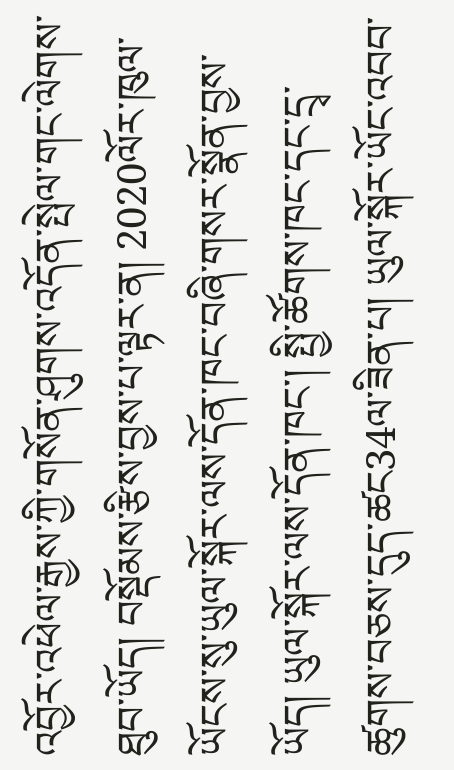འབྱོར་འཕེལ་རྒྱས་ཀྱི་གསོན་ཤུགས་འདོན་སྤེལ་གང་ལེགས་ཐུབ་ཡོད། བསྡོམས་རྩིས་བྱས་པ་ལྟར་ན། 2020ལོར་ཁུལ་ཡོངས་སུ་ཡུལ་སྐོར་ལས་དོན་ཁང་བཞི་གསར་སྣོན་བྱས་ཡོད། ཡུལ་སྐོར་ལས་དོན་ཁང་། སྤྱི་ཚོགས་ཁང་དང་དྲྭ་ཚུགས་བཅས་དུད་ཚང34ལ་ཟིན་པ། ཡུལ་སྐོར་ཡོང་འབབ་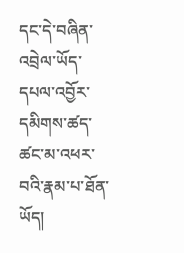དང་དེ་བཞིན་འབྲེལ་ཡོད་དཔལ་འབྱོར་དམིགས་ཚད་ཚང་མ་འཕར་བའི་རྣམ་པ་ཐོན་ཡོད།